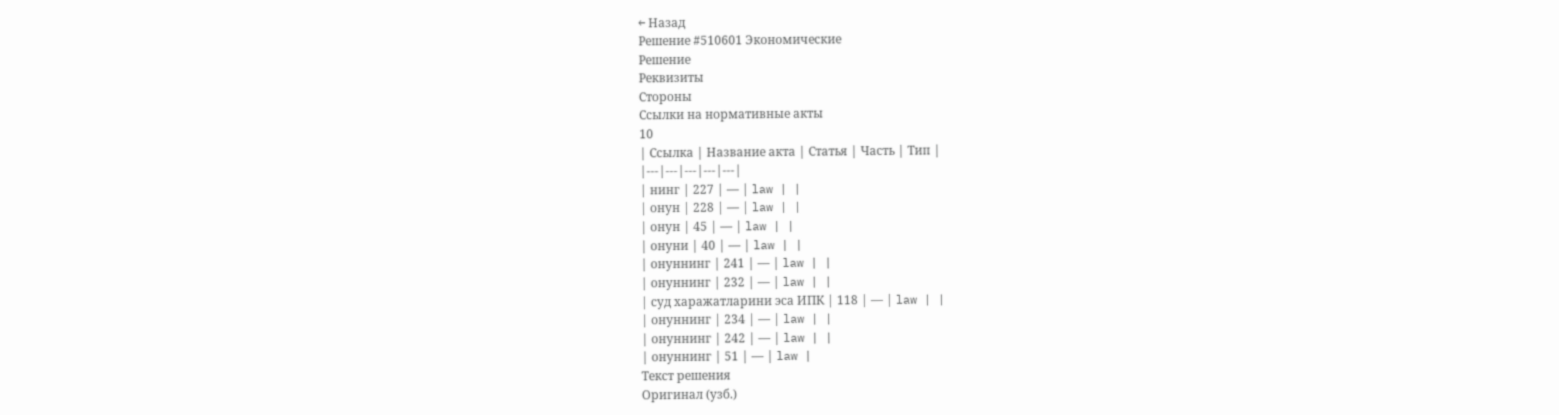← Назад
Решение #510601 Экономические
Решение
Реквизиты
Стороны
Ссылки на нормативные акты
10
| Ссылка | Название акта | Статья | Часть | Тип |
|---|---|---|---|---|
| нинг | 227 | — | law | |
| онун | 228 | — | law | |
| онун | 45 | — | law | |
| онуни | 40 | — | law | |
| онуннинг | 241 | — | law | |
| онуннинг | 232 | — | law | |
| суд харажатларини эса ИПК | 118 | — | law | |
| онуннинг | 234 | — | law | |
| онуннинг | 242 | — | law | |
| онуннинг | 51 | — | law |
Текст решения
Оригинал (узб.)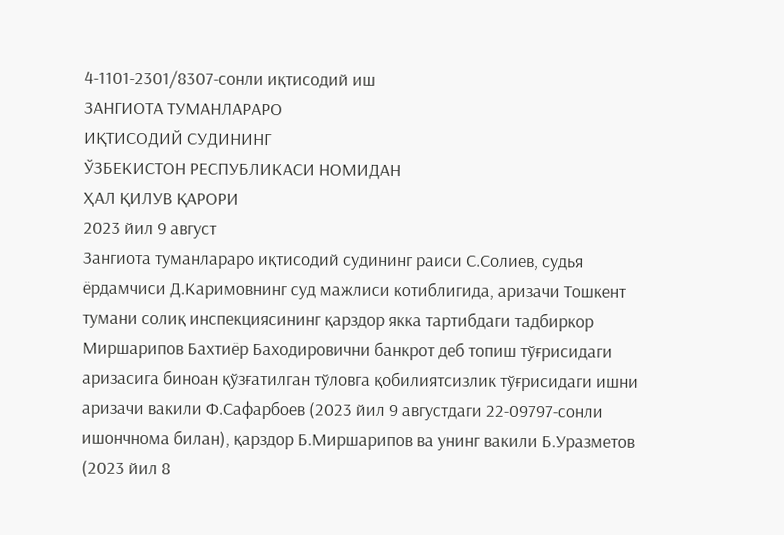4-1101-2301/8307-сонли иқтисодий иш
ЗАНГИОТА ТУМАНЛАРАРО
ИҚТИСОДИЙ СУДИНИНГ
ЎЗБЕКИСТОН РЕСПУБЛИКАСИ НОМИДАН
ҲАЛ ҚИЛУВ ҚАРОРИ
2023 йил 9 август
Зангиота туманлараро иқтисодий судининг раиси С.Солиев, судья
ёрдамчиси Д.Каримовнинг суд мажлиси котиблигида, аризачи Тошкент
тумани солиқ инспекциясининг қарздор якка тартибдаги тадбиркор
Миршарипов Бахтиёр Баходировични банкрот деб топиш тўғрисидаги
аризасига биноан қўзғатилган тўловга қобилиятсизлик тўғрисидаги ишни
аризачи вакили Ф.Сафарбоев (2023 йил 9 августдаги 22-09797-сонли
ишончнома билан), қарздор Б.Миршарипов ва унинг вакили Б.Уразметов
(2023 йил 8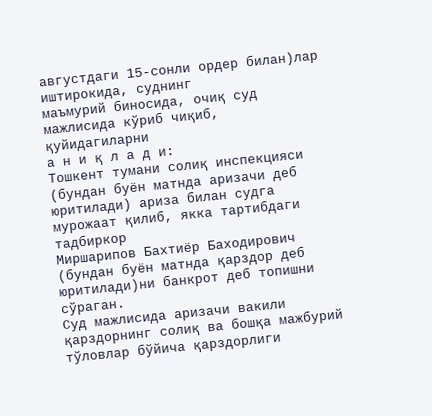августдаги 15-сонли ордер билан)лар иштирокида, суднинг
маъмурий биносида, очиқ суд мажлисида кўриб чиқиб, қуйидагиларни
а н и қ л а д и:
Тошкент тумани солиқ инспекцияси (бундан буён матнда аризачи деб
юритилади) ариза билан судга мурожаат қилиб, якка тартибдаги тадбиркор
Миршарипов Бахтиёр Баходирович (бундан буён матнда қарздор деб
юритилади)ни банкрот деб топишни сўраган.
Суд мажлисида аризачи вакили қарздорнинг солиқ ва бошқа мажбурий
тўловлар бўйича қарздорлиги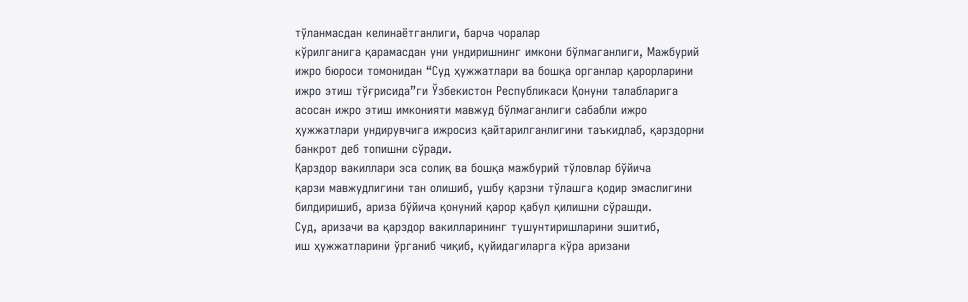тўланмасдан келинаётганлиги, барча чоралар
кўрилганига қарамасдан уни ундиришнинг имкони бўлмаганлиги, Мажбурий
ижро бюроси томонидан “Суд ҳужжатлари ва бошқа органлар қарорларини
ижро этиш тўғрисида”ги Ўзбекистон Республикаси Қонуни талабларига
асосан ижро этиш имконияти мавжуд бўлмаганлиги сабабли ижро
ҳужжатлари ундирувчига ижросиз қайтарилганлигини таъкидлаб, қарздорни
банкрот деб топишни сўради.
Қарздор вакиллари эса солиқ ва бошқа мажбурий тўловлар бўйича
қарзи мавжудлигини тан олишиб, ушбу қарзни тўлашга қодир эмаслигини
билдиришиб, ариза бўйича қонуний қарор қабул қилишни сўрашди.
Суд, аризачи ва қарздор вакилларининг тушунтиришларини эшитиб,
иш ҳужжатларини ўрганиб чиқиб, қуйидагиларга кўра аризани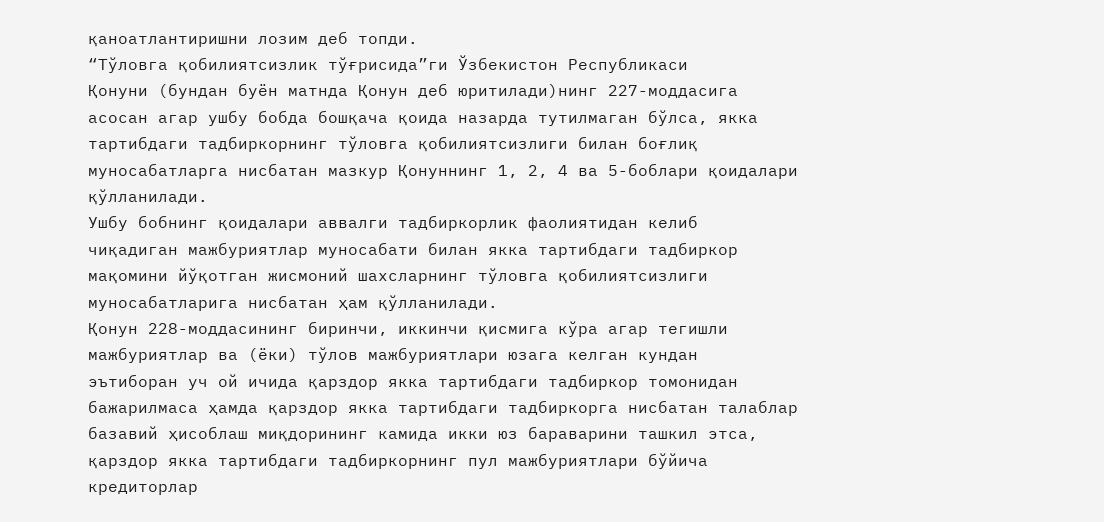қаноатлантиришни лозим деб топди.
“Тўловга қобилиятсизлик тўғрисида”ги Ўзбекистон Республикаси
Қонуни (бундан буён матнда Қонун деб юритилади)нинг 227-моддасига
асосан агар ушбу бобда бошқача қоида назарда тутилмаган бўлса, якка
тартибдаги тадбиркорнинг тўловга қобилиятсизлиги билан боғлиқ
муносабатларга нисбатан мазкур Қонуннинг 1, 2, 4 ва 5-боблари қоидалари
қўлланилади.
Ушбу бобнинг қоидалари аввалги тадбиркорлик фаолиятидан келиб
чиқадиган мажбуриятлар муносабати билан якка тартибдаги тадбиркор
мақомини йўқотган жисмоний шахсларнинг тўловга қобилиятсизлиги
муносабатларига нисбатан ҳам қўлланилади.
Қонун 228-моддасининг биринчи, иккинчи қисмига кўра агар тегишли
мажбуриятлар ва (ёки) тўлов мажбуриятлари юзага келган кундан
эътиборан уч ой ичида қарздор якка тартибдаги тадбиркор томонидан
бажарилмаса ҳамда қарздор якка тартибдаги тадбиркорга нисбатан талаблар
базавий ҳисоблаш миқдорининг камида икки юз бараварини ташкил этса,
қарздор якка тартибдаги тадбиркорнинг пул мажбуриятлари бўйича
кредиторлар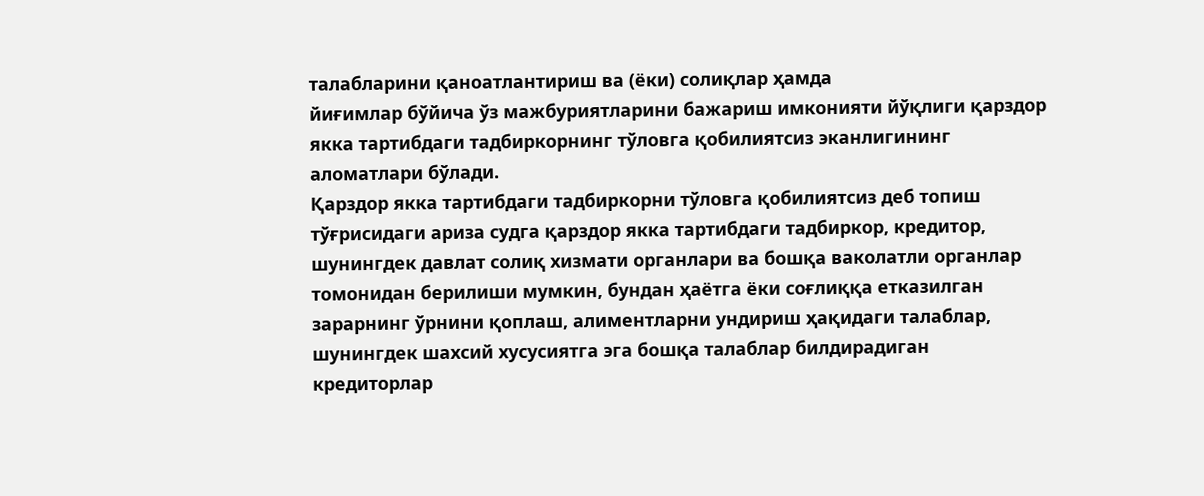талабларини қаноатлантириш ва (ёки) солиқлар ҳамда
йиғимлар бўйича ўз мажбуриятларини бажариш имконияти йўқлиги қарздор
якка тартибдаги тадбиркорнинг тўловга қобилиятсиз эканлигининг
аломатлари бўлади.
Қарздор якка тартибдаги тадбиркорни тўловга қобилиятсиз деб топиш
тўғрисидаги ариза судга қарздор якка тартибдаги тадбиркор, кредитор,
шунингдек давлат солиқ хизмати органлари ва бошқа ваколатли органлар
томонидан берилиши мумкин, бундан ҳаётга ёки соғлиққа етказилган
зарарнинг ўрнини қоплаш, алиментларни ундириш ҳақидаги талаблар,
шунингдек шахсий хусусиятга эга бошқа талаблар билдирадиган
кредиторлар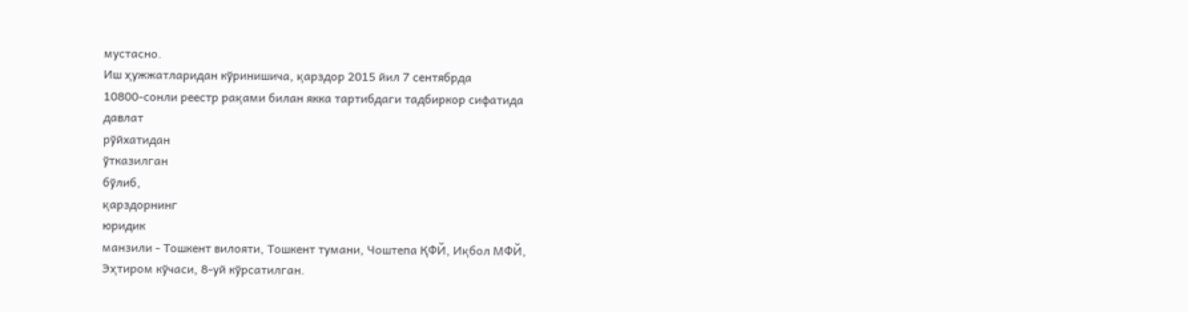мустасно.
Иш ҳужжатларидан кўринишича, қарздор 2015 йил 7 сентябрда
10800-сонли реестр рақами билан якка тартибдаги тадбиркор сифатида
давлат
рўйхатидан
ўтказилган
бўлиб,
қарздорнинг
юридик
манзили - Тошкент вилояти, Тошкент тумани, Чоштепа ҚФЙ, Иқбол МФЙ,
Эҳтиром кўчаси, 8-уй кўрсатилган.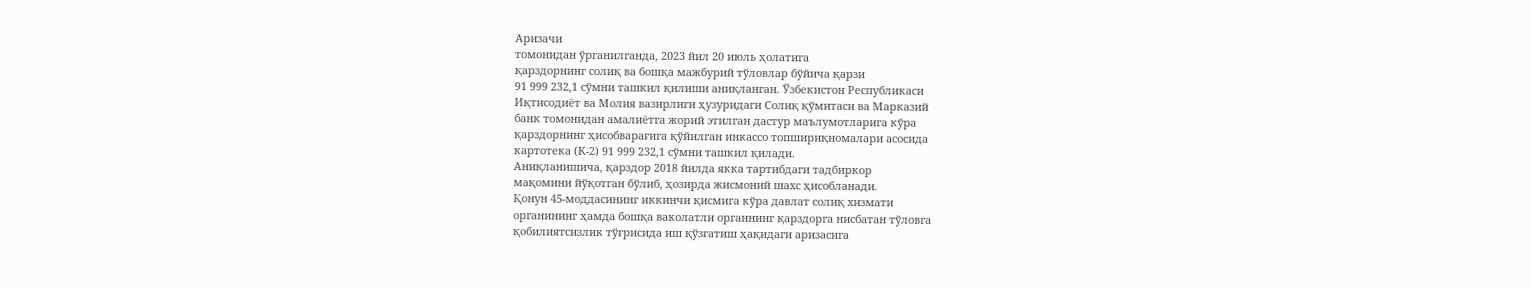Аризачи
томонидан ўрганилганда, 2023 йил 20 июль ҳолатига
қарздорнинг солиқ ва бошқа мажбурий тўловлар бўйича қарзи
91 999 232,1 сўмни ташкил қилиши аниқланган. Ўзбекистон Республикаси
Иқтисодиёт ва Молия вазирлиги ҳузуридаги Солиқ қўмитаси ва Марказий
банк томонидан амалиётга жорий этилган дастур маълумотларига кўра
қарздорнинг ҳисобварағига қўйилган инкассо топшириқномалари асосида
картотека (К-2) 91 999 232,1 сўмни ташкил қилади.
Аниқланишича, қарздор 2018 йилда якка тартибдаги тадбиркор
мақомини йўқотган бўлиб, ҳозирда жисмоний шахс ҳисобланади.
Қонун 45-моддасининг иккинчи қисмига кўра давлат солиқ хизмати
органининг ҳамда бошқа ваколатли органнинг қарздорга нисбатан тўловга
қобилиятсизлик тўғрисида иш қўзғатиш ҳақидаги аризасига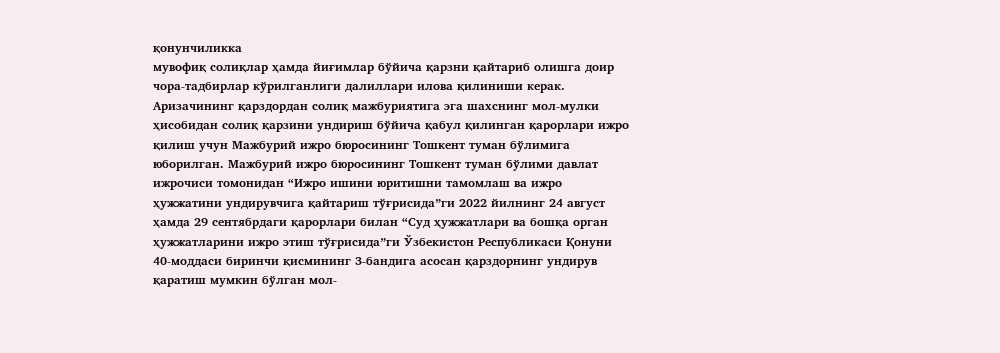қонунчиликка
мувофиқ солиқлар ҳамда йиғимлар бўйича қарзни қайтариб олишга доир
чора-тадбирлар кўрилганлиги далиллари илова қилиниши керак.
Аризачининг қарздордан солиқ мажбуриятига эга шахснинг мол-мулки
ҳисобидан солиқ қарзини ундириш бўйича қабул қилинган қарорлари ижро
қилиш учун Мажбурий ижро бюросининг Тошкент туман бўлимига
юборилган. Мажбурий ижро бюросининг Тошкент туман бўлими давлат
ижрочиси томонидан “Ижро ишини юритишни тамомлаш ва ижро
ҳужжатини ундирувчига қайтариш тўғрисида”ги 2022 йилнинг 24 август
ҳамда 29 сентябрдаги қарорлари билан “Суд ҳужжатлари ва бошқа орган
ҳужжатларини ижро этиш тўғрисида”ги Ўзбекистон Республикаси Қонуни
40-моддаси биринчи қисмининг 3-бандига асосан қарздорнинг ундирув
қаратиш мумкин бўлган мол-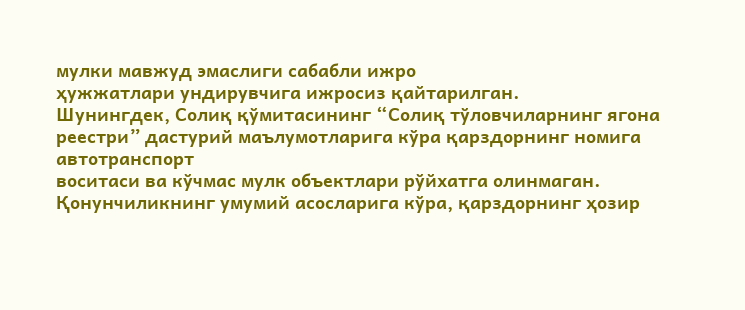мулки мавжуд эмаслиги сабабли ижро
ҳужжатлари ундирувчига ижросиз қайтарилган.
Шунингдек, Солиқ қўмитасининг “Солиқ тўловчиларнинг ягона
реестри” дастурий маълумотларига кўра қарздорнинг номига автотранспорт
воситаси ва кўчмас мулк объектлари рўйхатга олинмаган.
Қонунчиликнинг умумий асосларига кўра, қарздорнинг ҳозир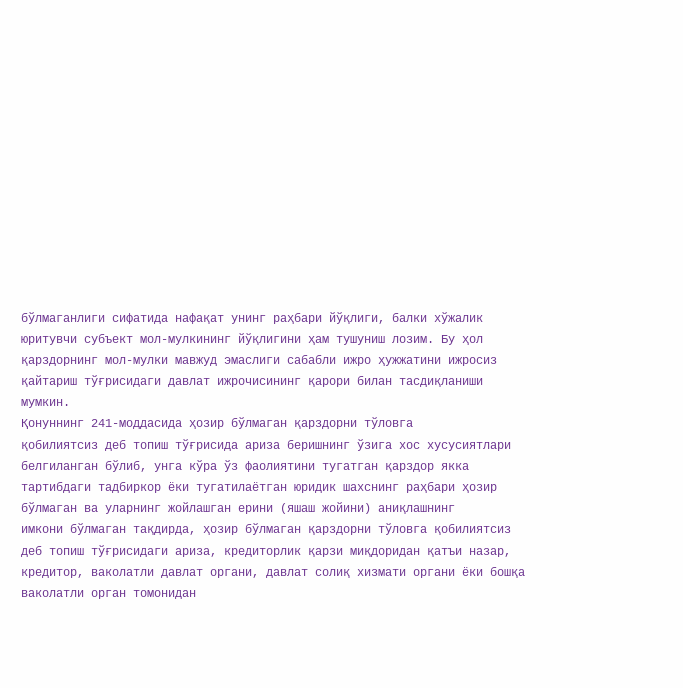бўлмаганлиги сифатида нафақат унинг раҳбари йўқлиги, балки хўжалик
юритувчи субъект мол-мулкининг йўқлигини ҳам тушуниш лозим. Бу ҳол
қарздорнинг мол-мулки мавжуд эмаслиги сабабли ижро ҳужжатини ижросиз
қайтариш тўғрисидаги давлат ижрочисининг қарори билан тасдиқланиши
мумкин.
Қонуннинг 241-моддасида ҳозир бўлмаган қарздорни тўловга
қобилиятсиз деб топиш тўғрисида ариза беришнинг ўзига хос хусусиятлари
белгиланган бўлиб, унга кўра ўз фаолиятини тугатган қарздор якка
тартибдаги тадбиркор ёки тугатилаётган юридик шахснинг раҳбари ҳозир
бўлмаган ва уларнинг жойлашган ерини (яшаш жойини) аниқлашнинг
имкони бўлмаган тақдирда, ҳозир бўлмаган қарздорни тўловга қобилиятсиз
деб топиш тўғрисидаги ариза, кредиторлик қарзи миқдоридан қатъи назар,
кредитор, ваколатли давлат органи, давлат солиқ хизмати органи ёки бошқа
ваколатли орган томонидан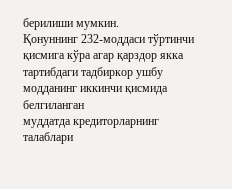берилиши мумкин.
Қонуннинг 232-моддаси тўртинчи қисмига кўра агар қарздор якка
тартибдаги тадбиркор ушбу модданинг иккинчи қисмида белгиланган
муддатда кредиторларнинг талаблари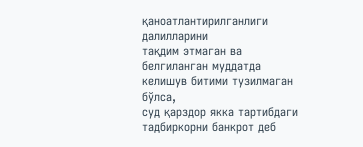қаноатлантирилганлиги далилларини
тақдим этмаган ва белгиланган муддатда келишув битими тузилмаган бўлса,
суд қарздор якка тартибдаги тадбиркорни банкрот деб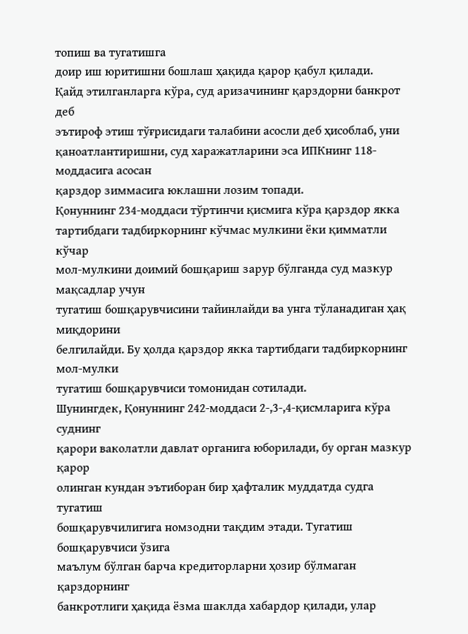топиш ва тугатишга
доир иш юритишни бошлаш ҳақида қарор қабул қилади.
Қайд этилганларга кўра, суд аризачининг қарздорни банкрот деб
эътироф этиш тўғрисидаги талабини асосли деб ҳисоблаб, уни
қаноатлантиришни, суд харажатларини эса ИПКнинг 118-моддасига асосан
қарздор зиммасига юклашни лозим топади.
Қонуннинг 234-моддаси тўртинчи қисмига кўра қарздор якка
тартибдаги тадбиркорнинг кўчмас мулкини ёки қимматли кўчар
мол-мулкини доимий бошқариш зарур бўлганда суд мазкур мақсадлар учун
тугатиш бошқарувчисини тайинлайди ва унга тўланадиган ҳақ миқдорини
белгилайди. Бу ҳолда қарздор якка тартибдаги тадбиркорнинг мол-мулки
тугатиш бошқарувчиси томонидан сотилади.
Шунингдек, Қонуннинг 242-моддаси 2-,3-,4-қисмларига кўра суднинг
қарори ваколатли давлат органига юборилади, бу орган мазкур қарор
олинган кундан эътиборан бир ҳафталик муддатда судга тугатиш
бошқарувчилигига номзодни тақдим этади. Тугатиш бошқарувчиси ўзига
маълум бўлган барча кредиторларни ҳозир бўлмаган қарздорнинг
банкротлиги ҳақида ёзма шаклда хабардор қилади, улар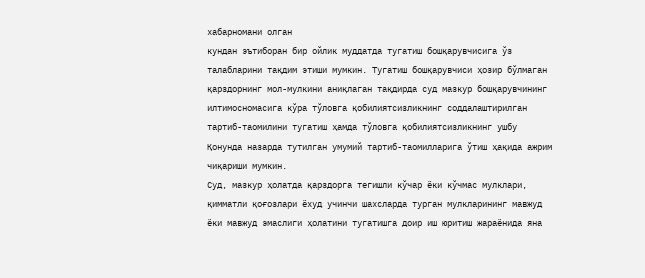хабарномани олган
кундан эътиборан бир ойлик муддатда тугатиш бошқарувчисига ўз
талабларини тақдим этиши мумкин. Тугатиш бошқарувчиси ҳозир бўлмаган
қарздорнинг мол-мулкини аниқлаган тақдирда суд мазкур бошқарувчининг
илтимосномасига кўра тўловга қобилиятсизликнинг соддалаштирилган
тартиб-таомилини тугатиш ҳамда тўловга қобилиятсизликнинг ушбу
Қонунда назарда тутилган умумий тартиб-таомилларига ўтиш ҳақида ажрим
чиқариши мумкин.
Суд, мазкур ҳолатда қарздорга тегишли кўчар ёки кўчмас мулклари,
қимматли қоғозлари ёхуд учинчи шахсларда турган мулкларининг мавжуд
ёки мавжуд эмаслиги ҳолатини тугатишга доир иш юритиш жараёнида яна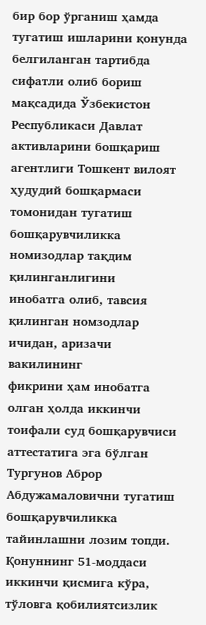бир бор ўрганиш ҳамда тугатиш ишларини қонунда белгиланган тартибда
сифатли олиб бориш мақсадида Ўзбекистон Республикаси Давлат
активларини бошқариш агентлиги Тошкент вилоят ҳудудий бошқармаси
томонидан тугатиш бошқарувчиликка номизодлар тақдим қилинганлигини
инобатга олиб, тавсия қилинган номзодлар ичидан, аризачи вакилининг
фикрини ҳам инобатга олган ҳолда иккинчи тоифали суд бошқарувчиси
аттестатига эга бўлган Тургунов Аброр Абдужамаловични тугатиш
бошқарувчиликка тайинлашни лозим топди.
Қонуннинг 51-моддаси иккинчи қисмига кўра, тўловга қобилиятсизлик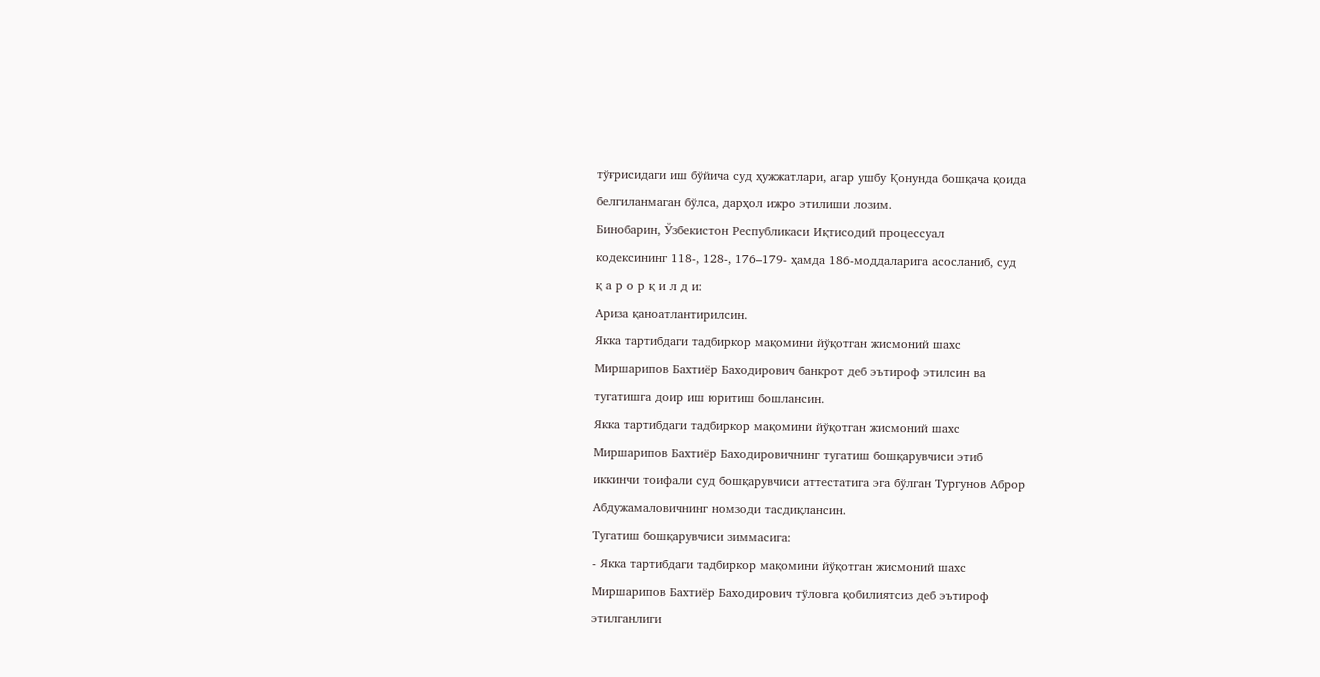тўғрисидаги иш бўйича суд ҳужжатлари, агар ушбу Қонунда бошқача қоида
белгиланмаган бўлса, дарҳол ижро этилиши лозим.
Бинобарин, Ўзбекистон Республикаси Иқтисодий процессуал
кодексининг 118-, 128-, 176–179- ҳамда 186-моддаларига асосланиб, суд
қ а р о р қ и л д и:
Ариза қаноатлантирилсин.
Якка тартибдаги тадбиркор мақомини йўқотган жисмоний шахс
Миршарипов Бахтиёр Баходирович банкрот деб эътироф этилсин ва
тугатишга доир иш юритиш бошлансин.
Якка тартибдаги тадбиркор мақомини йўқотган жисмоний шахс
Миршарипов Бахтиёр Баходировичнинг тугатиш бошқарувчиси этиб
иккинчи тоифали суд бошқарувчиси аттестатига эга бўлган Тургунов Аброр
Абдужамаловичнинг номзоди тасдиқлансин.
Тугатиш бошқарувчиси зиммасига:
- Якка тартибдаги тадбиркор мақомини йўқотган жисмоний шахс
Миршарипов Бахтиёр Баходирович тўловга қобилиятсиз деб эътироф
этилганлиги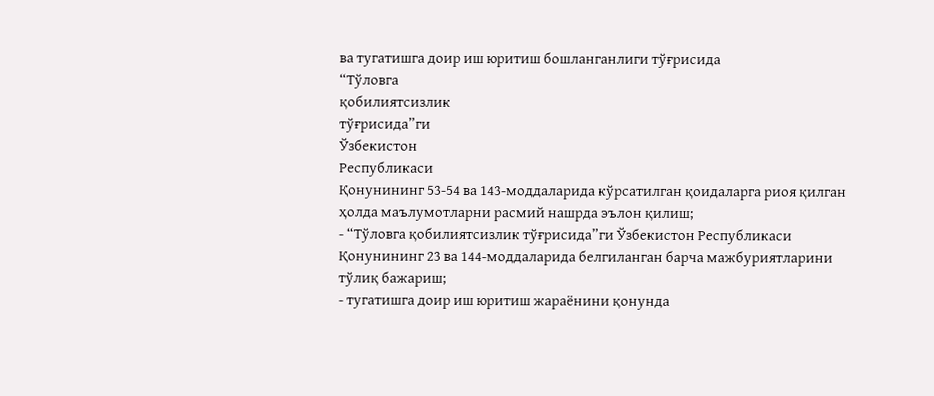ва тугатишга доир иш юритиш бошланганлиги тўғрисида
“Тўловга
қобилиятсизлик
тўғрисида”ги
Ўзбекистон
Республикаси
Қонунининг 53-54 ва 143-моддаларида кўрсатилган қоидаларга риоя қилган
ҳолда маълумотларни расмий нашрда эълон қилиш;
- “Тўловга қобилиятсизлик тўғрисида”ги Ўзбекистон Республикаси
Қонунининг 23 ва 144-моддаларида белгиланган барча мажбуриятларини
тўлиқ бажариш;
- тугатишга доир иш юритиш жараёнини қонунда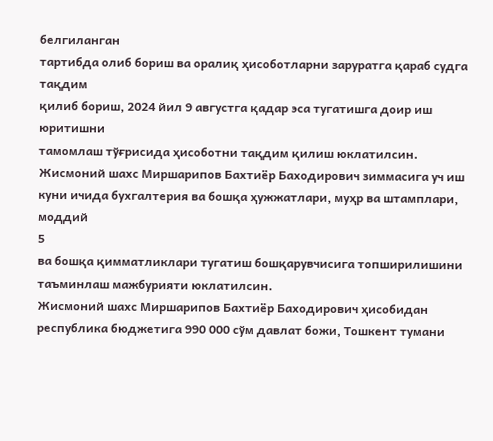белгиланган
тартибда олиб бориш ва оралиқ ҳисоботларни заруратга қараб судга тақдим
қилиб бориш, 2024 йил 9 августга қадар эса тугатишга доир иш юритишни
тамомлаш тўғрисида ҳисоботни тақдим қилиш юклатилсин.
Жисмоний шахс Миршарипов Бахтиёр Баходирович зиммасига уч иш
куни ичида бухгалтерия ва бошқа ҳужжатлари, муҳр ва штамплари, моддий
5
ва бошқа қимматликлари тугатиш бошқарувчисига топширилишини
таъминлаш мажбурияти юклатилсин.
Жисмоний шахс Миршарипов Бахтиёр Баходирович ҳисобидан
республика бюджетига 990 000 сўм давлат божи, Тошкент тумани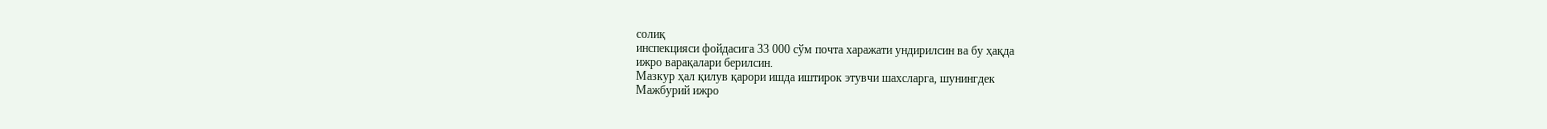солиқ
инспекцияси фойдасига 33 000 сўм почта харажати ундирилсин ва бу ҳақда
ижро варақалари берилсин.
Мазкур ҳал қилув қарори ишда иштирок этувчи шахсларга, шунингдек
Мажбурий ижро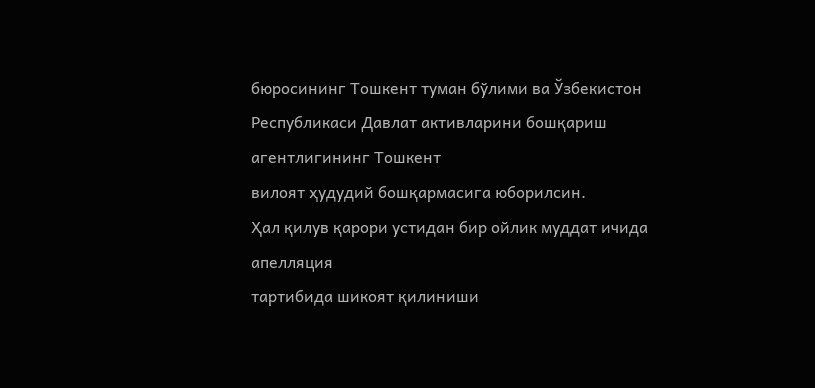бюросининг Тошкент туман бўлими ва Ўзбекистон
Республикаси Давлат активларини бошқариш агентлигининг Тошкент
вилоят ҳудудий бошқармасига юборилсин.
Ҳал қилув қарори устидан бир ойлик муддат ичида апелляция
тартибида шикоят қилиниши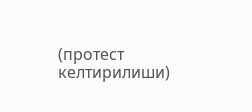(протест келтирилиши)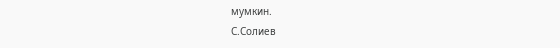мумкин.
С.Солиев